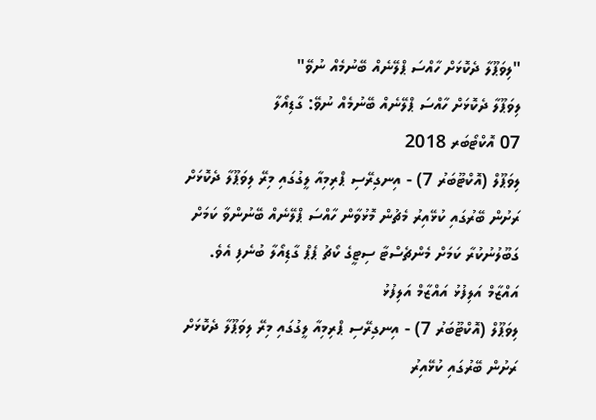"ލިވަޕޫލާ ދެކޮޅަށް ހާއްސަ ޕްލޭނެއް ބޭނުމެއް ނުވޭ"
ލިވަޕޫލާ ދެކޮޅަށް ހާއްސަ ޕްލޭނެއް ބޭނުމެއް ނުވޭ: ގާޑިއޯލާ
07 އޮކްޓޯބަރ 2018
ލިވަޕޫލް (އޮކްޓޫބަރު 7) - އިނގިރޭސި ޕްރިމިއާ ލީގުގައި މިރޭ ލިވަޕޫލާ ދެކޮޅަށް ރަށުން ބޭރުގައި ކުޅޭއިރު މެޗުން މޮޅުވާން ހާއްސަ ޕްލޭނެއް ބޭނުންވާ ކަމަށް ގަބޫލުނުކުރާ ކަމަށް މެންޗެސްޓާ ސިޓީގެ ކޯޗު ޕެޕް ގާޑިއޯލާ ބުނެފި އެވެ.
އައްޒާމް އަލިފުޅު އައްޒާމް އަލިފުޅު
ލިވަޕޫލް (އޮކްޓޫބަރު 7) - އިނގިރޭސި ޕްރިމިއާ ލީގުގައި މިރޭ ލިވަޕޫލާ ދެކޮޅަށް ރަށުން ބޭރުގައި ކުޅޭއިރު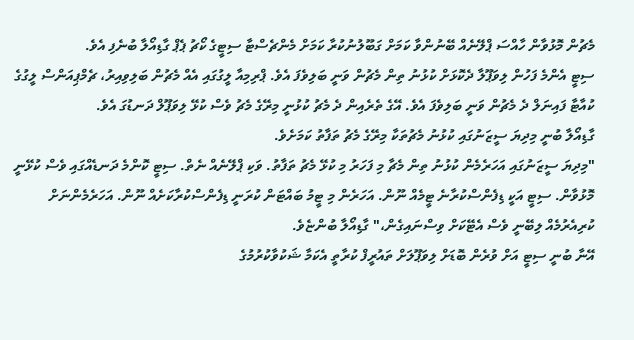މެޗުން މޮޅުވާން ހާއްސަ ޕްލޭނެއް ބޭނުންވާ ކަމަށް ގަބޫލުނުކުރާ ކަމަށް މެންޗެސްޓާ ސިޓީގެ ކޯޗު ޕެޕް ގާޑިއޯލާ ބުނެފި އެވެ.
ސިޓީ އެންމެ ފަހުން ލިވަޕޫލާ ދެކޮޅަށް ކުޅުނު ތިން މެޗުން ވަނީ ބަލިވެފަ އެވެ. ޕްރިމިއާ ލީގުގައި އެއް މެޗުން ބަލިވިއިރު، ޗެމްޕިއަންސް ލީގުގެ ކުއާޓާ ފައިނަލް ދެ މެޗުން ވަނީ ބަލިވެފަ އެވެ. އޭގެ ތެރެއިން ދެ މެޗު ކުޅުނީ މިރޭގެ މެޗު ވެސް ކުޅޭ ލިވަޕޫލް ދަނޑުގަ އެވެ.
ގާޑިއޯލާ ބުނީ މިދިޔަ ސީޒަނުގައި ކުޅުނު މެޗުތަކާ މިރޭގެ މެޗު ތަފާތު ކަމަށެވެ.
"މިދިޔަ ސީޒަނުގައި އަހަރެމެން ކުޅުނު ތިން މެޗާ މި ފަހަރު މި ކުޅޭ މެޗު ތަފާތު. ވަކި ޕްލޭނެއް ނެތް. ސިޓީ ކޮންމެ ދަނޑެއްގައި ވެސް ކުޅޭނީ މޮޅުވާން. ސިޓީ އަކީ ޑިފެންސްކުރާނެ ޓީމެއް ނޫން. އަހަރެން މި ޓީމު ބައްޓަން ކުރަނީ ޑިފެންސްކުރާކަށެއް ނޫން. އަހަރެމެންނަށް ކުރިއެރުމެއް ލިބޭނީ ވެސް އެޓޭކަށް ވިސްނައިގެން،" ގާޑިއޯލާ ބުންޏެވެ.
އޭނާ ބުނީ ސިޓީ އަށް ވުރެން ބޮޑަށް ލިވަޕޫލަށް ތައުރީފް ކުރާތީ އެކަމާ ޝަކުވާކުރުމުގެ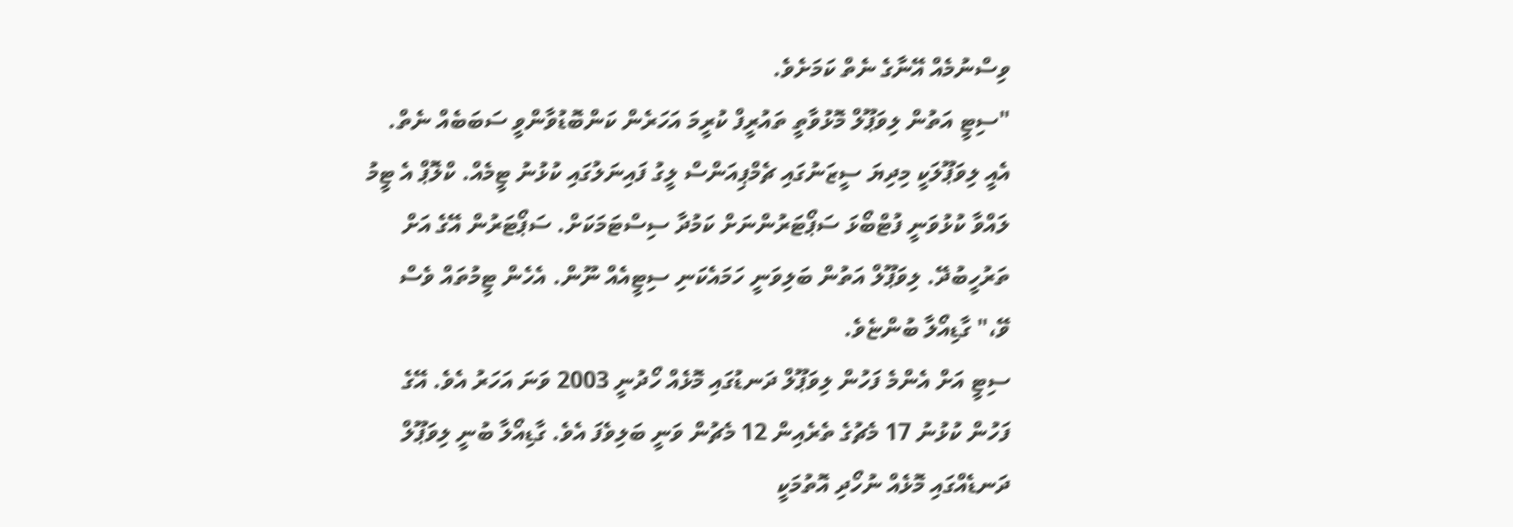ވިސްނުމެއް އޭނާގެ ނެތް ކަމަށެވެ.
"ސިޓީ އަތުން ލިވަޕޫލް މޮޅުވާތީ ތައުރީފް ކުރީމަ އަހަރެން ކަންބޮޑުވާންވީ ސަބަބެއް ނެތް. އެއީ ލިވަޕޫލަކީ މިދިޔަ ސީޒަނުގައި ޗެމްޕިއަންސް ލީގު ފައިނަލުގައި ކުޅުނު ޓީމެއް. ކްލޮޕް އެ ޓީމު ލައްވާ ކުޅުވަނީ ފުޓްބޯޅަ ސަޕޯޓަރުންނަށް ކަމުދާ ސިސްޓަމަކަށް. ސަޕޯޓަރުން އޭގެ އަށް ތަރުހީބުދޭ. ލިވަޕޫލް އަތުން ބަލިވަނީ ހަމައެކަނި ސިޓީއެއް ނޫން. އެހެން ޓީމުތައް ވެސް ވޭ،" ގާޑިއޯލާ ބުންޏެވެ.
ސިޓީ އަށް އެންމެ ފަހުން ލިވަޕޫލް ދަނޑުގައި މޮޅެއް ހޯދުނީ 2003 ވަނަ އަހަރު އެވެ. އޭގެ ފަހުން ކުޅުނު 17 މެޗުގެ ތެރެއިން 12 މެޗުން ވަނީ ބަލިވެފަ އެވެ. ގާޑިއޯލާ ބުނީ ލިވަޕޫލް ދަނޑެއްގައި މޮޅެއް ނުހޯދި އޮތުމަކީ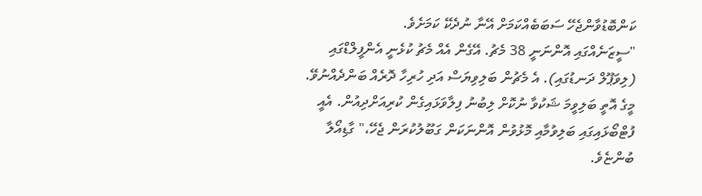ކަންބޮޑުވާންޖެހޭ ސަބަބެއްކަމަށް އޭނާ ނުދެކޭ ކަމަށެވެ.
"ސީޒަނެއްގައި އޮންނަނީ 38 މެޗު. އޭގެން އެއް މެޗު ކުޅެނީ އެންފީލްޑްގައި (ލިވަޕޫލް ދަނޑުގައި). އެ މެޗުން ބަލިވިޔަސް އަދި ހުރިހާ ދޮރެއް ބަންދެއްނުވޭ. މީގެ އޮތީ ބަލިވީމަ ޝަކުވާ ނުކޮށް ލިބުނު ފިލާވަޅައިގެން ކުރިއަށްދިއުން. އެއީ ފުޓްބޯޅައިގައި ބަލިވުމާއި މޮޅުވުން އޮންނަކަން ގަބޫލުކުރަން ޖެހޭ،" ގާޑިއޯލާ ބުންޏެވެ.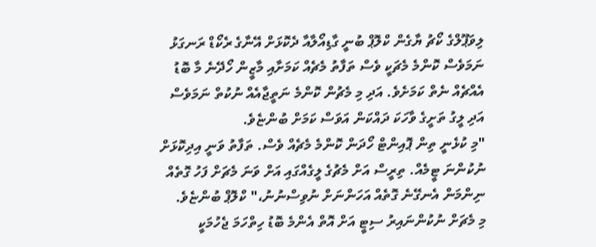ލިވަޕޫލްގެ ކޯޗު ޔާގެން ކްލޮޕް ބުނީ ގާޑިއޯލާއާ ދެކޮޅަށް އޭނާގެ ރެކޯޑް ރަނގަޅު ނަމަވެސް ކޮންމެ މެޗަކީ ވެސް ތަފާތު މެޗެއް ކަމަށާއި މާޒީން ހޯދޭނެ މާ ބޮޑު އެއްޗެއް ނެތް ކަމަށެވެ. އަދި މި މެޗުން ކޮންމެ ނަތީޖާއެއް ނުކުތް ނަމަވެސް އަދި ލީގު ތަށީގެ ވާހަކަ ދައްކަން އަވަސް ކަމަށް ބުންޏެވެ.
"މި ކުޅެނީ ތިން ޕޮއިންޓް ހޯދަން ކޮންމެ މެޗެއް ވެސް. ތަފާތު ވަނީ އިދިކޮޅަށް ނުކުންނަ ޓީމެއް. ތިރީސް އަށް މެޗުގެ ލީގެއްގައި އަށް ވަނަ މެޗަށް ފަހު ގޮތެއް ނިންމަން އެނގޭނެ ގޮތެއް އަހަންނަށް ނުވިސްނުނު،" ކްލޮޕް ބުންޏެވެ.
މި މެޗަށް ނުކުންނައިރު ސިޓީ އަށް އޮތް އެންމެ ބޮޑު ހިތްހަމަ ޖެހުމަކީ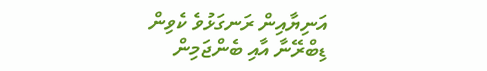އަނިޔާއިން ރަނގަޅުވެ ކެވިން ޑިބްރޭނާ އާއި ބެންޖަމިން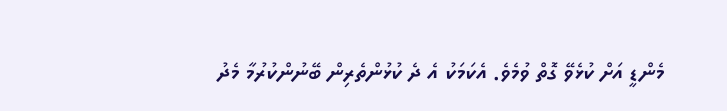މެންޑީ އަށް ކުޅެވޭ ގޮތް ވުމެވެ. އެކަމަކު އެ ދެ ކުޅުންތެރިން ބޭނުންކުރުމާ މެދު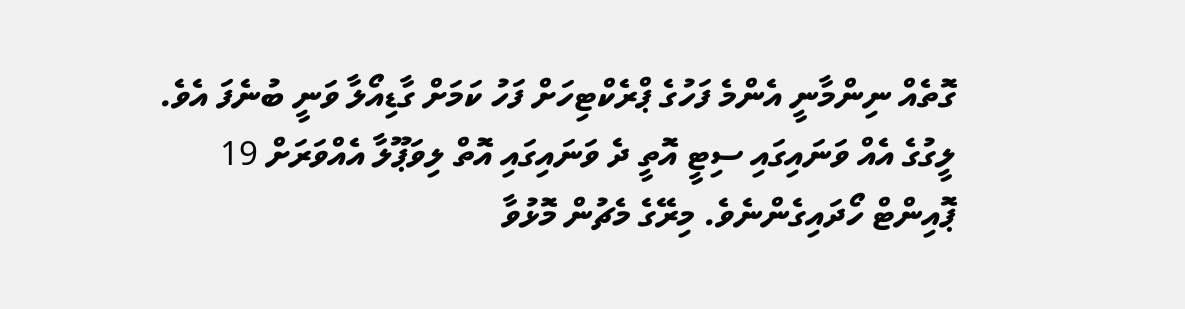ގޮތެއް ނިންމާނީ އެންމެ ފަހުގެ ޕްރެކްޓިހަށް ފަހު ކަމަށް ގާޑިއޯލާ ވަނީ ބުނެފަ އެވެ.
ލީގުގެ އެއް ވަނައިގައި ސިޓީ އޮތީ ދެ ވަނައިގައި އޮތް ލިވަޕޫލާ އެއްވަރަށް 19 ޕޮއިންޓް ހޯދައިގެންނެވެ. މިރޭގެ މެޗުން މޮޅުވާ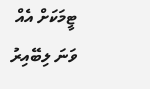ޓީމަކަށް އެއް ވަނަ ލިބޭއިރު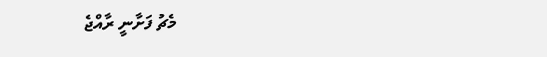މެޗު ފަށާނީ ރާއްޖެ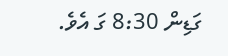ގަޑިން 8:30 ގަ އެވެ.